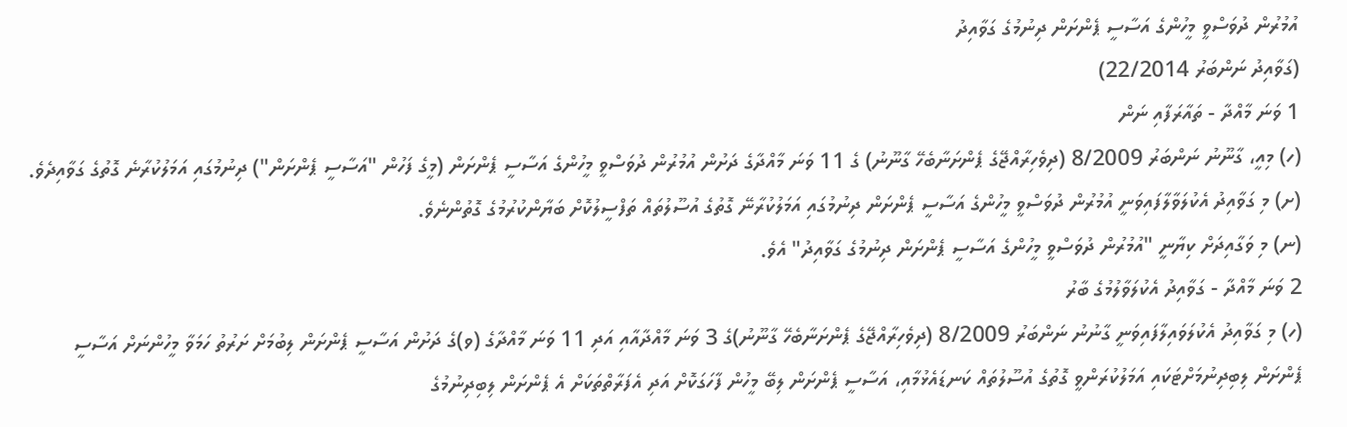އުމުރުން ދުވަސްވީ މީހުންގެ އަސާސީ ޕެންށަން ދިނުމުގެ ގަވާއިދު
(ގަވާއިދު ނަންބަރު 22/2014)
1 ވަނަ މާއްދާ - ތައާރަފާއި ނަން
(ހ) މިއީ، ގާނޫނު ނަންބަރު 8/2009 (ދިވެހިރާއްޖޭގެ ޕެންށަނާބެހޭ ގާނޫނު) ގެ 11 ވަނަ މާއްދާގެ ދަށުން އުމުރުން ދުވަސްވީ މީހުންގެ އަސާސީ ޕެންށަން (މީގެ ފަހުން "އަސާސީ ޕެންށަން") ދިނުމުގައި އަމަލުކުރާނެ ގޮތުގެ ގަވާއިދެވެ.
(ށ) މި ގަވާއިދު އެކުލަވާލާފައިވަނީ އުމުރުން ދުވަސްވީ މީހުންގެ އަސާސީ ޕެންށަން ދިނުމުގައި އަމަލުކުރާނޭ ގޮތުގެ އުސޫލުތައް ތަފްސީލުކޮށް ބަޔާންކުރުމުގެ ގޮތުންނެވެ.
(ނ) މި ވަގާއިދަށް ކިޔާނީ "އުމުރުން ދުވަސްވީ މީހުންގެ އަސާސީ ޕެންށަން ދިނުމުގެ ގަވާއިދު" އެވެ.
2 ވަނަ މާއްދާ - ގަވާއިދު އެކުލަވާލުމުގެ ބާރު
(ހ) މި ގަވާއިދު އެކުލަވައިލާފައިވަނީ ގާނުނު ނަންބަރު 8/2009 (ދިވެހިރާއްޖޭގެ ޕެންށަނާބެހޭ ގާނޫނު)ގެ 3 ވަނަ މާއްދާއާއި އަދި 11 ވަނަ މާއްދާގެ (ވ)ގެ ދަށުން އަސާސީ ޕެންށަން ލިބުމަށް ށަރުތު ހަމަވާ މީހުންނަށް އަސާސީ ޕެންށަން ލިބިދިނުމަށްޓަކައި އަމަލުކުރަންވީ ގޮތުގެ އުސޫލުތައް ކަނޑައެޅުމާއި، އަސާސީ ޕެންށަން ލިބޭ މީހުން ފާހަގަކޮށް އަދި އެފަރާތްތަކަށް އެ ޕެންށަން ލިބިދިނުމުގެ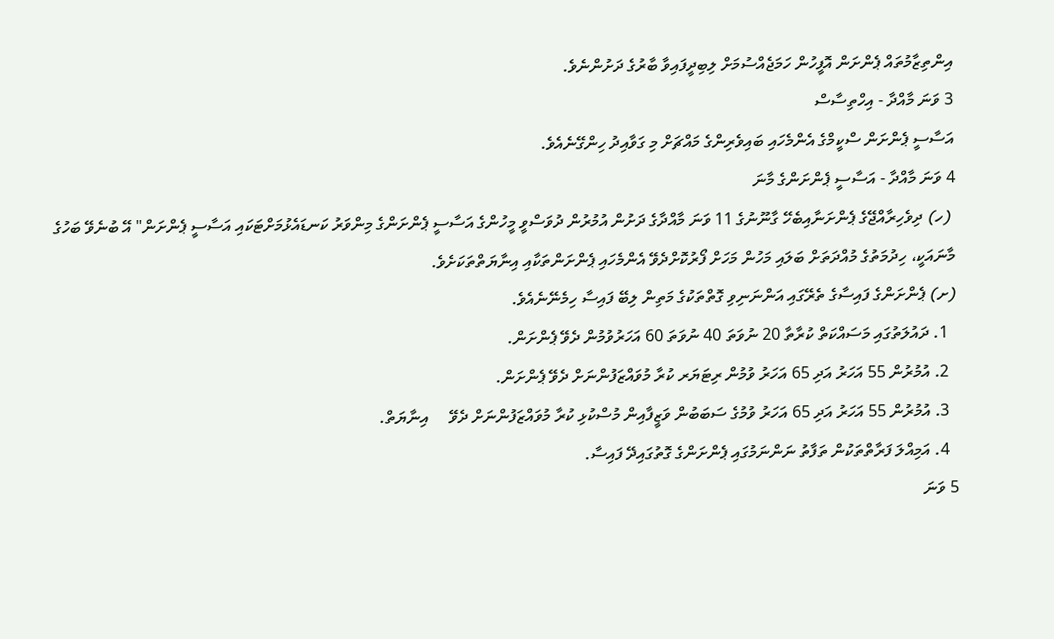އިންތިޒާމުތައް ޕެންށަން އޮފީހުން ހަމަޖެއްސުމަށް ލިބިދީފައިވާ ބާރުގެ ދަށުންނެވެ.
3 ވަނަ މާއްދާ - އިހްތިސާސް
އަސާސީ ޕެންށަން ސްކީމްގެ އެންމެހައި ބައިވެރިންގެ މައްޗަށް މި ގަވާއިދު ހިންގޭނެއެވެ.
4 ވަނަ މާއްދާ - އަސާސީ ޕެންށަންގެ މާނަ
 (ހ) ދިވެހިރާއްޖޭގެ ޕެންށަނާއިބެހޭ ގާނޫނުގެ 11 ވަނަ މާއްދާގެ ދަށުން އުމުރުން ދުވަސްވީ މީހުންގެ އަސާސީ ޕެންށަންގެ މިންވަރު ކަނޑައެޅުމަށްޓަކައި އަސާސީ ޕެންށަން" އޭ ބުނެވޭ ބަހުގެ މާނައަކީ، ހިދުމަތުގެ މުއްދަތަށް ބަލައި މަހުން މަހަށް ފޯރުކޮށްދެވޭ އެންމެހައި ޕެންށަންތަކާއި އިނާޔަތްތަކަށެވެ.
(ށ) ޕެންށަންގެ ފައިސާގެ ތެރޭގައި އަންނަނިވި ގޮތްތަކުގެ މަތިން ލިބޭ ފައިސާ ހިމެނޭނެއެވެ.
  1. ދައުލަތުގައި މަސައްކަތް ކުރާތާ 20 ނުވަތަ 40 ނުވަތަ 60 އަހަރުވުމުން ދެވޭ ޕެންށަން.
  2. އުމުރުން 55 އަހަރު އަދި 65 އަހަރު ވުމުން ރިޓަޔަރ ކުރާ މުވައްޒަފުންނަށް ދެވޭ ޕެންށަން.
  3. އުމުރުން 55 އަހަރު އަދި 65 އަހަރު ވުމުގެ ސަބަބުން ވަޒީފާއިން މުސްކުޅި ކުރާ މުވައްޒަފުންނަށް ދެވޭ     އިނާޔަތް.
  4. އަމިއްލަ ފަރާތްތަކުން ތަފާތު ނަންނަމުގައި ޕެންށަންގެ ގޮތުގައިދޭ ފައިސާ.
5 ވަނަ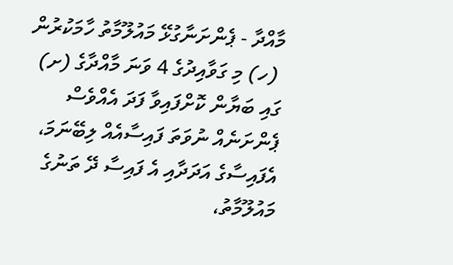މާއްދާ - ޕެންށަނާގުޅޭ މައުލޫމާތު ހާމަކުރުން
 (ހ) މި ގަވާއިދުގެ 4 ވަނަ މާއްދާގެ (ށ) ގައި ބަޔާން ކޮށްފައިވާ ފަދަ އެއްވެސް ޕެންށަނެއް ނުވަތަ ފައިސާއެއް ލިބޭނަމަ، އެފައިސާގެ އަދަދާއި އެ ފައިސާ ދޭ ތަނުގެ މައުލޫމާތު،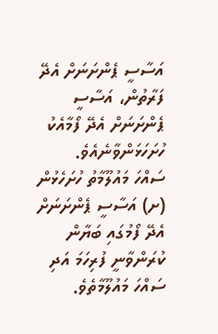އަސާސީ ޕެންށަނަށް އެދޭ ފަރާތުން، އަސާސީ ޕެންށަނަށް އެދޭ ފޯމާއެކު ހުށަހަޅަންވާނެއެވެ.
ސައްހަ މައުލޫމާތު ހުށަހެޅުން
(ށ) އަސާސީ ޕެންށަނަށް އެދޭ ފޯމުގައި ބަޔާން ކުރަންވާނީ ފުރިހަމަ އަދި ސައްހަ މައުލޫމާތެވެ.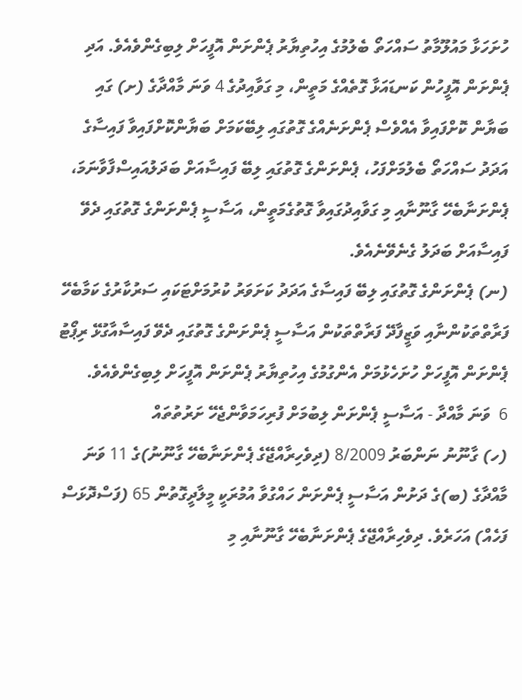ހުށަހަޅާ މައުލޫމާތު ސައްހަތޯ ބެލުމުގެ އިހުތިޔާރު ޕެންށަން އޮފީހަށް ލިބިގެންވެއެވެ. އަދި ޕެންށަން އޮފީހުން ކަނޑައަޅާ ގޮތެއްގެ މަތީން، މި ގަވާއިދުގެ 4 ވަނަ މާއްދާގެ (ށ) ގައި ބަޔާން ކޮށްފައިވާ އެއްވެސް ޕެންށަނެއްގެ ގޮތުގައި ލިބޭކަމަށް ބަޔާންކޮށްފައިވާ ފައިސާގެ އަދަދު ސައްހަތޯ ބެލުމަށްފަހު، ޕެންށަންގެ ގޮތުގައި ލިބޭ ފައިސާއަށް ބަދަލުއައިސްފާވާނަމަ، ޕެންށަނާބެހޭ ގާނޫނާއި މި ގަވާއިދުގައިވާ ގޮތުގެމަތީން، އަސާސީ ޕެންށަންގެ ގޮތުގައި ދެވޭ ފައިސާއަށް ބަދަލު ގެނެވޭނެއެވެ.
(ނ) ޕެންށަންގެ ގޮތުގައި ލިބޭ ފައިސާގެ އަދަދު ކަށަވަރު ކުރުމަށްޓަކައި ސަރުކާރުގެ ކަމާބެހޭ ފަރާތްތަކުންނާއި ވަޒީފާދޭ ފަރާތްތަކުން އަސާސީ ޕެންށަންގެ ގޮތުގައި ދެވޭ ފައިސާއާގުޅޭ ރިޕޯޓު ޕެންށަން އޮފީހަށް ހުށަހެޅުމަށް އެންގުމުގެ އިހުތިޔާރު ޕެންށަން އޮފީހަށް ލިބިގެންވެއެވެ.
6  ވަނަ މާއްދާ - އަސާސީ ޕެންށަން ލިބުމަށް ފުރިހަމަވާންޖެހޭ ށަރުތުތައް
(ހ) ގާނޫނު ނަންބަރު 8/2009 (ދިވެހިރާއްޖޭގެ ޕެންށަނާބެހޭ ގާނޫނު)ގެ 11 ވަނަ މާއްދާގެ (ބ)ގެ ދަށުން އަސާސީ ޕެންށަން ހައްގުވާ އުމުރަކީ މީލާދީގޮތުން 65 (ފަސްދޮޅަސް ފަހެއް) އަހަރެވެ. ދިވެހިރާއްޖޭގެ ޕެންށަނާބެހޭ ގާނޫނާއި މި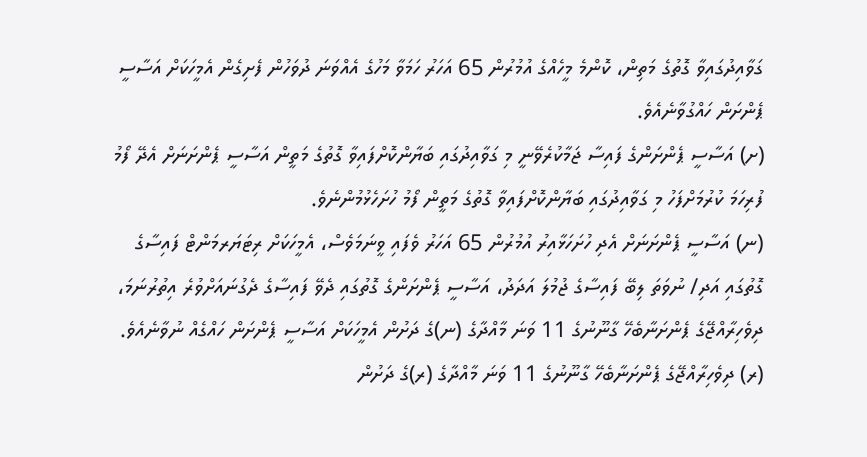ގަވާއިދުގައިވާ ގޮތުގެ މަތިން، ކޮންމެ މީހެއްގެ އުމުރުން 65 އަހަރު ހަމަވާ މަހުގެ އެއްވަނަ ދުވަހުން ފެށިގެން އެމީހަކަށް އަސާސީ ޕެންށަން ހައްގުވާނެއެވެ.
(ށ) އަސާސީ ޕެންށަންގެ ފައިސާ ޖަމާކުރެވޭނީ މި ގަވާއިދުގައި ބަޔާންކޮށްފައިވާ ގޮތުގެ މަތީން އަސާސީ ޕެންށަނަށް އެދޭ ފޯމު ފުރިހަމަ ކުރުމަށްފަހު މި ގަވާއިދުގައި ބަޔާންކޮށްފައިވާ ގޮތުގެ މަތީން ފޯމު ހުށަހެޅުމުންނެވެ.
(ނ) އަސާސީ ޕެންށަނަށް އެދި ހުށަހަޅާއިރު އުމުރުން 65 އަހަރު ވެފައި ވީނަމަވެސް، އެމީހަކަށް ރިޓަޔަރމަންޓް ފައިސާގެ ގޮތުގައި އަދި/ ނުވަތަ ލިބޭ ފައިސާގެ ޖުމުލަ އަދަދު، އަސާސީ ޕެންށަންގެ ގޮތުގައި ދެވޭ ފައިސާގެ ދެގުނައަށްވުރެ އިތުރުނަމަ، ދިވެހިރާއްޖޭގެ ޕެންށަނާބެހޭ ގާނޫނުގެ 11 ވަނަ މާއްދާގެ (ނ)ގެ ދަށުން އެމީހަކަށް އަސާސީ ޕެންށަން ހައްގެއް ނުވާނެއެވެ.
(ރ) ދިވެހިރާއްޖޭގެ ޕެންށަނާބެހޭ ގާނޫނުގެ 11 ވަނަ މާއްދާގެ (ރ)ގެ ދަށުން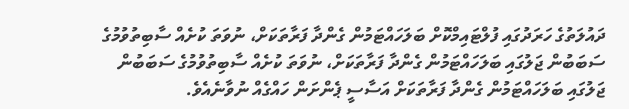ދައުލަތުގެ ހަރަދުގައި ފުލްޓައިމްކޮށް ބަލަހައްޓަމުން ގެންދާ ފަރާތަކަށް، ނުވަތަ ކުށެއް ސާބިތުވުމުގެ ސަބަބުން ޖަލުގައި ބަލަހައްޓަމުން ގެންދާ ފަރާތަކަށް، ނުވަތަ ކުށެއް ސާބިތުވުމުގެ ސަބަބުން ޖަލުގައި ބަލަހައްޓަމުން ގެންދާ ފަރާތަކަށް އަސާސީ ޕެންށަން ހައްގެއް ނުވާނެއެވެ.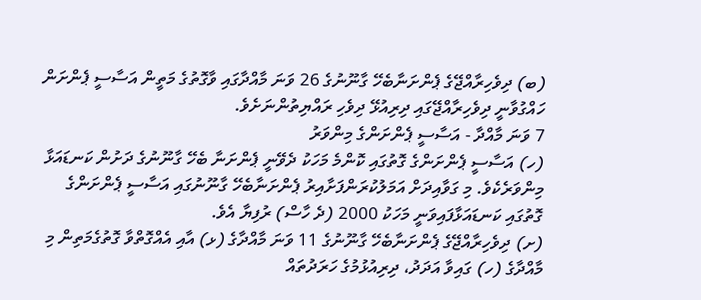(ބ) ދިވެހިރާއްޖޭގެ ޕެންށަނާބެހޭ ގާނޫނުގެ 26 ވަނަ މާއްދާގައި ވާގޮތުގެ މަތީން އަސާސީ ޕެންށަން ހައްގުވާނީ ދިވެހިރާއްޖޭގައި ދިރިއުޅޭ ދިވެހި ރައްޔިތުންނަށެވެ.
7 ވަނަ މާއްދާ - އަސާސީ ޕެންށަންގެ މިންވަރު
(ހ) އަސާސީ ޕެންށަންގެ ގޮތުގައި ކޮންމެ މަހަކު ދެވޭނީ ޕެންށަނާ ބެހޭ ގާނޫނުގެ ދަށުން ކަނޑައަޅާ މިންވަރެކެވެ. މި ގަވާއިދަށް އަމަލުކުރަންފަށާއިރު ޕެންށަނާބެހޭ ގާނޫނުގައި އަސާސީ ޕެންށަންގެ ގޮތުގައި ކަނޑައަޅާފައިވަނީ މަހަކު 2000 (ދެ ހާސް) ރުފިޔާ އެވެ.
(ށ) ދިވެހިރާއްޖޭގެ ޕެންށަނާބެހޭ ގާނޫނުގެ 11 ވަނަ މާއްދާގެ (ޅ) އާއި އެއްގޮތްވާ ގޮތުގެމަތިން މި މާއްދާގެ (ހ) ގައިވާ އަދަދު، ދިރިއުޅުމުގެ ހަރަދުތައް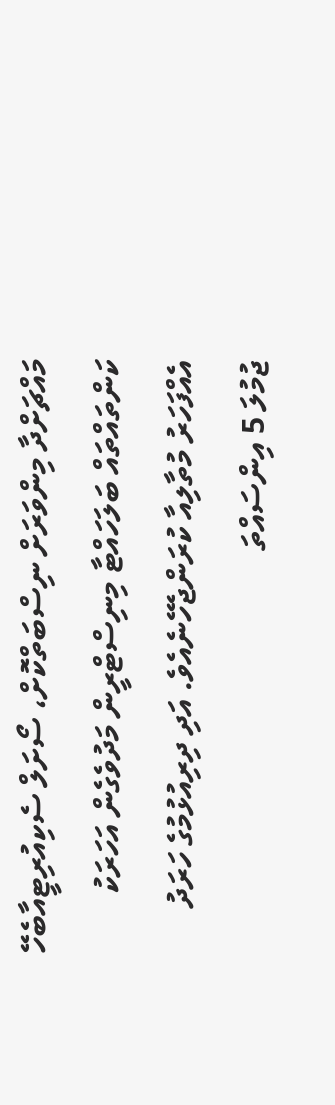މައްޗަށްދާ މިންވަރަށް ނިސްބަތްކޮށް، ސޯށަލް ސެކިއުރިޓީއާބެހޭ ކަންތައްތައް ބަލަހައްޓާ މިނިސްޓްރީން މަދުވެގެން އަހަރަކު އެއްފަހަރު މުތާލިއާ ކުރަންޖެހޭނެއެވެ. އަދި ދިރިއުޅުމުގެ ހަރަދު ޖުމުލަ 5 އިންސައްތަ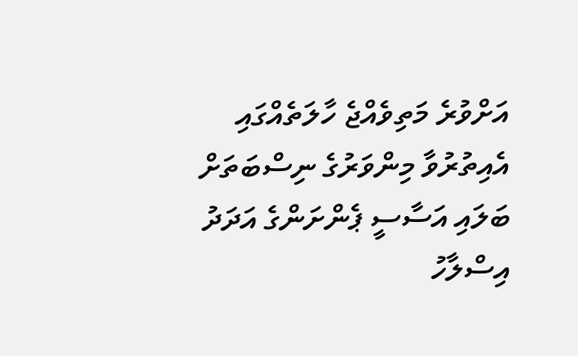އަށްވުރެ މަތިވެއްޖެ ހާލަތެއްގައި އެއިތުރުވާ މިންވަރުގެ ނިސްބަތަށް ބަލައި އަސާސީ ޕެންށަންގެ އަދަދު އިސްލާހު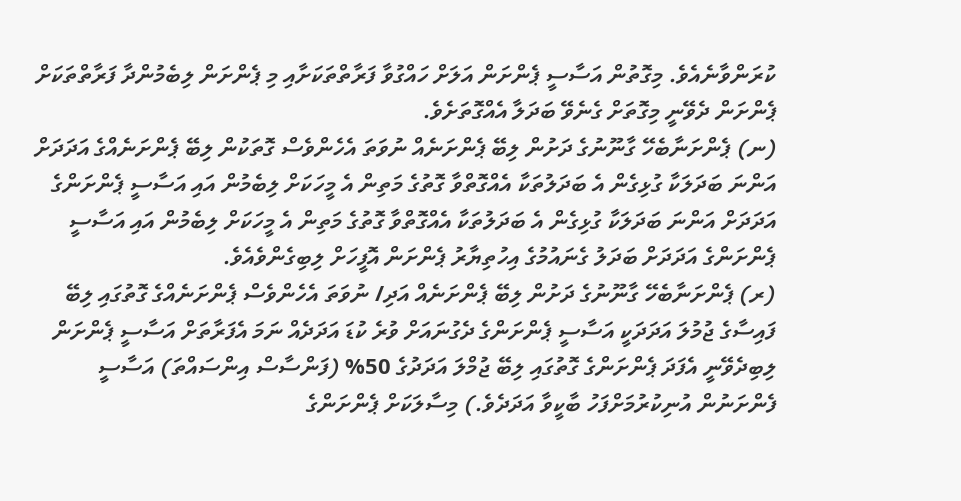ކުރަންވާނެއެވެ. މިގޮތުން އަސާސީ ޕެންށަން އަލަށް ހައްގުވާ ފަރާތްތަކަށާއި މި ޕެންށަން ލިބެމުންދާ ފަރާތްތަކަށް ޕެންށަން ދެވޭނީ މިގޮތަށް ގެނެވޭ ބަދަލާ އެއްގޮތަށެވެ.
(ނ) ޕެންށަނާބެހޭ ގާނޫނުގެ ދަށުން ލިބޭ ޕެންށަނެއް ނުވަތަ އެހެންވެސް ގޮތަކުން ލިބޭ ޕެންށަނެއްގެ އަދަދަށް އަންނަ ބަދަލަކާ ގުޅިގެން އެ ބަދަލުތަކާ އެއްގޮތްވާ ގޮތުގެ މަތިން އެ މީހަކަށް ލިބެމުން އައި އަސާސީ ޕެންށަންގެ އަދަދަށް އަންނަ ބަދަލަކާ ގުޅިގެން އެ ބަދަލުތަކާ އެއްގޮތްވާ ގޮތުގެ މަތިން އެ މީހަކަށް ލިބެމުން އައި އަސާސީ ޕެންށަންގެ އަދަދަށް ބަދަލު ގެނައުމުގެ އިހުތިޔާރު ޕެންށަން އޮފީހަށް ލިބިގެންވެއެވެ.
(ރ) ޕެންށަނާބެހޭ ގާނޫނުގެ ދަށުން ލިބޭ ޕެންށަނެއް އަދި/ ނުވަތަ އެހެންވެސް ޕެންށަނެއްގެ ގޮތުގައި ލިބޭ ފައިސާގެ ޖުމުލަ އަދަދަކީ އަސާސީ ޕެންށަންގެ ދެގުނައަށް ވުރެ ކުޑަ އަދަދެއް ނަމަ އެފަރާތަށް އަސާސީ ޕެންށަން ލިބިދެވޭނީ އެފަދަ ޕެންށަންގެ ގޮތުގައި ލިބޭ ޖުމްލަ އަދަދުގެ 50% (ފަންސާސް އިންސައްތަ) އަސާސީ ފެންށަނުން އުނިކުރުމަށްފަހު ބާކީވާ އަދަދެވެ.) މިސާލަކަށް ޕެންށަންގެ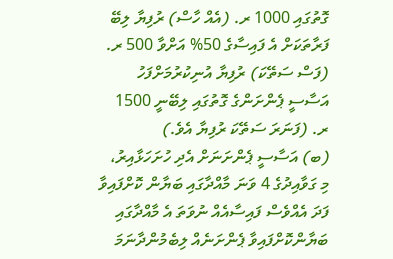ގޮތުގައި 1000 ރ. (އެއް ހާސް) ރުފިޔާ ލިބޭ ފަރާތަކަށް އެ ފައިސާގެ 50% އަށްވާ 500 ރ. (ފަސް ސަތޭކަ) ރުފިޔާ އުނިކުރުމަށްފަހު އަސާސީ ޕެންށަންގެ ގޮތުގައި ލިބޭނީ 1500 ރ. (ފަނަރަ ސަތޭކަ ރުފިޔާ އެވެ.)
(ބ) އަސާސީ ޕެންށަނަށް އެދި ހުށަހަޅާއިރު، މި ގަވާއިދުގެ 4 ވަނަ މާއްދާގައި ބަޔާން ކޮށްފައިވާ ފަދަ އެއްވެސް ފައިސާއެއް ނުވަތަ އެ މާއްދާގައި ބަޔާންކޮށްފައިވާ ޕެންށަނެއް ލިބެމުންދާނަމަ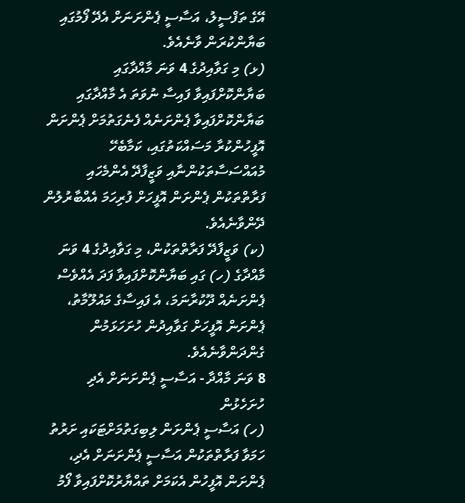އޭގެ ތަފްސީލު، އަސާސީ ޕެންށަނަށް އެދޭ ފޯމުގައި ބަޔާންކުރަން ވާނެއެވެ.
(ޅ) މި ގަވާއިދުގެ 4 ވަނަ މާއްދާގައި ބަޔާންކޮށްފައިވާ ފައިސާ ނުވަތަ އެ މާއްދާގައި ބަޔާންކޮށްފައިވާ ޕެންށަނެއް ފެނެގަތުމަށް ޕެންށަން އޮފީހުންކުރާ މަސައްކަތުގައި، ކަމާބެހޭ މުއައްސަސާތަކުންނާއި ވަޒީފާދޭ އެންމެހައި ފަރާތްތަކުން ޕެންށަން އޮފީހަށް ފުރިހަމަ އެއްބާރުލުން ދޭންވާނެއެވެ.
(ކ) ވަޒީފާދޭ ފަރާތްތަކުން، މި ގަވާއިދުގެ 4 ވަނަ މާއްދާގެ (ހ) ގައި ބަޔާންކޮށްފައިވާ ފަދަ އެއްވެސް ޕެންށަނެއް ދޫކުރާނަމަ، އެ ފައިސާގެ މައުލޫމާތު، ޕެންށަން އޮފީހަށް ގަވާއިދުން ހުށަހަޅަމުން ގެންދަންވާނެއެވެ.
8 ވަނަ މާއްދާ - އަސާސީ ޕެންށަނަށް އެދި ހުށަހެޅުން
(ހ) އަސާސީ ޕެންށަން ލިބިގަތުމަށްޓަކައި ށަރުތު ހަމަވާ ފަރާތްތަކުން އަސާސީ ޕެންށަނަށް އެދި، ޕެންށަން އޮފީހުން އެކަމަށް ތައްޔާރުކޮށްފައިވާ ފޯމު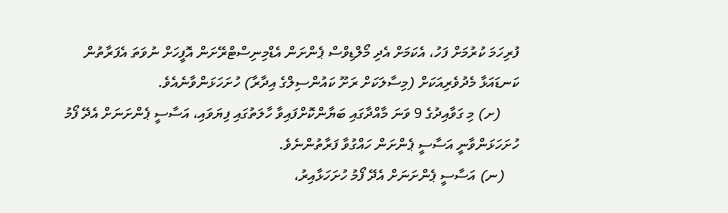ފުރިހަމަ ކުރުމަށް ފަހު، އެކަމަށް އެދި މޯލްޑިވްސް ޕެންށަން އެޑްމިނިސްޓްރޭށަން އޮފީހަށް ނުވަތަ އެފަރާތުން ކަނޑައަޅާ މެދުވެރިއަކަށް (މިސާލަކަށް ރަށޫ ކައުންސިލްގެ އިދާރާ) ހުށަހަޅަންވާނެއެވެ.
     (ށ) މި ގަވާއިދުގެ 9 ވަނަ މާއްދާގައި ބަޔާންކޮށްފައިވާ ހާލަތުގައި ފިޔަވައި، އަސާސީ ޕެންށަނަށް އެދޭ ފޯމު ހުށަހަޅަންވާނީ އަސާސީ ޕެންށަން ހައްގުވާ ފަރާތުންނެވެ.
    (ނ) އަސާސީ ޕެންށަނަށް އެދޭ ފޯމު ހުށަހަޅާއިރު،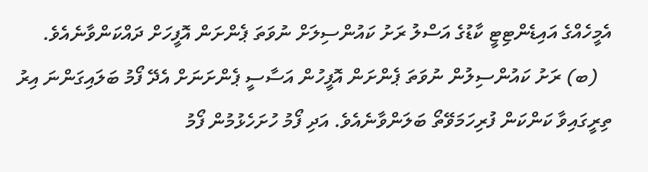އެމީހެއްގެ އައިޑެންޓިޓީ ކާޑުގެ އަސްލު ރަށު ކައުންސިލަށް ނުވަތަ ޕެންށަން އޮފީހަށް ދައްކަންވާނެއެވެ.
   (ބ) ރަށު ކައުންސިލުން ނުވަތަ ޕެންށަން އޮފީހުން އަސާސީ ޕެންށަނަށް އެދޭ ފޯމު ބަލައިގަންނަ އިރު ތިރީގައިވާ ކަންކަން ފުރިހަމަވޭތޯ ބަލަންވާނެއެވެ. އަދި ފޯމު ހުށަހެޅުމުން ފޯމު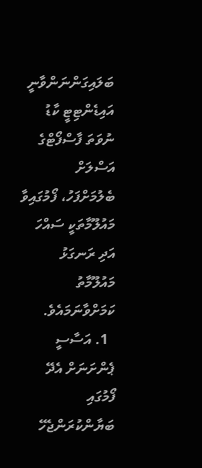ބަލައިގަންނަންވާނީ އައިޑެންޓިޓީ ކާޑު ނުވަތަ ފާސްފޯޓްގެ އަސްލަށް ބެލުމަށްފަހު، ފޯމުގައިވާ މައުލޫމާތަކީ ސައްހަ އަދި ރަނގަޅު މައުލޫމާތު ކަމަށްވާނަމައެވެ.
  1. އަސާސީ ޕެންށަނަށް އެދޭ ފޯމުގައި ބަޔާންކުރަންޖެހޭ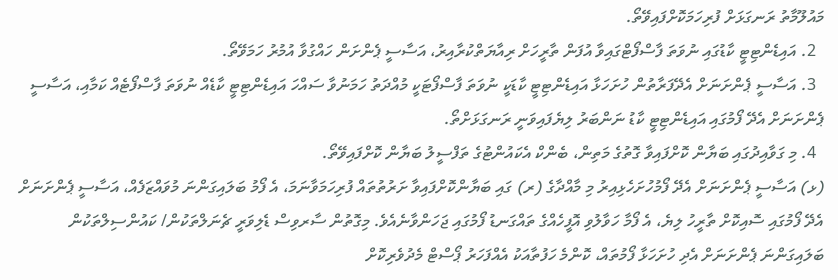މައުލޫމާތު ރަނގަޅަށް ފުރިހަމަކޮށްފައިވޭތޯ.
  2. އައިޑެންޓިޓީ ކާޑުގައި ނުވަތަ ފާސްފޯޓްގައިވާ އުފަން ތާރީހަށް ރިއާޔަތްކުރާއިރު، އަސާސީ ޕެންށަން ހައްގުވާ އުމުރު ހަމަވޭތޯ.
  3. އަސާސީ ޕެންށަނަށް އެދޭފަރާތުން ހުށަހަޅާ އައިޑެންޓިޓީ ކާޑަކީ ނުވަތަ ފާސްފޯޓަކީ މުއްދަތު ހަމަނުވާ ސައްހަ އައިޑެންޓިޓީ ކާޑެއް ނުވަތަ ފާސްފޯޓެއް ކަމާއި، އަސާސީ ޕެންށަނަށް އެދޭ ފޯމުގައި އައިޑެންޓިޓީ ކާޑު ނަންބަރު ލިޔެފައިވަނީ ރަނގަޅަށްތޯ.
  4. މި ގަވާއިދުގައި ބަޔާން ކޮށްފައިވާ ގޮތުގެ މަތިން، ބެންކް އެކައުންޓުގެ ތަފްސީލު ބަޔާން ކޮށްފައިވޭތޯ.
(ޅ) އަސާސީ ޕެންށަނަށް އެދޭ ފޯމުހުށަހެޅިއިރު މި މާއްދާގެ (ރ) ގައި ބަޔާންކޮށްފައިވާ ށަރުތުތައް ފުރިހަމަވާނަމަ، އެ ފޯމު ބަލައިގަންނަ މުވައްޒަފެއް، އަސާސީ ޕެންށަނަށް އެދޭ ފޯމުގައި ސޮއިކޮށް ތާރީހު ލިޔެ، އެ ފޯމާ ހަވާލުވި އޮފީހެއްގެ ތައްގަނޑު ފޯމުގައި ޖަހަންވާނެއެވެ. މިގޮތުން ސާރވިސް ޑެލިވަރީ ޗެނަލްތަކުން/ ކައުންސިލްތަކުން ބަލައިގަންނަ ޕެންށަނަށް އެދި ހުށަހަޅާ ފޯމުތައް، ކޮންމެ ހަފުތާއަކު އެއްފަހަރު ޕޯސްޓް މެދުވެރިކޮށް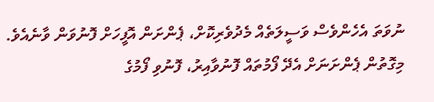ނުވަތަ އެހެންވެސް ވަސީލަތެއް މެދުވެރިކޮށް، ޕެންށަން އޮފީހަށް ފޮނުވަން ވާނެއެވެ. މިގޮތުން ޕެންށަނަށް އެދޭ ފޯމުތައް ފޮނުވާއިރު، ފޮނުވި ފޯމުގެ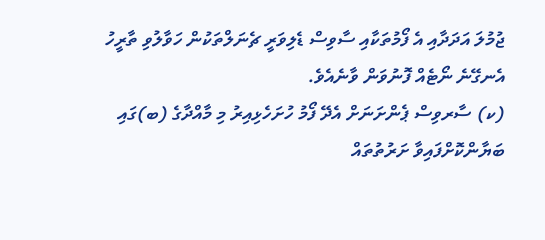ޖުމުލަ އަދަދާއި އެ ފޯމުތަކާއި ސާވިސް ޑެލިވަރީ ޗެނަލްތަކުން ހަވާލުވި ތާރީހު އެނގޭނެ ނޯޓެއް ފޮނުވަން ވާނެއެވެ.
(ކ) ސާރވިސް ޕެންށަނަށް އެދޭ ފޯމު ހުށަހެޅިއިރު މި މާއްދާގެ (ބ)ގައި ބަޔާންކޮށްފައިވާ ށަރުތުތައް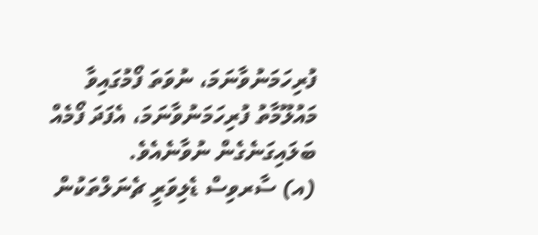ފުރިހަމަނުވާނަމަ، ނުވަތަ ފޯމުގައިވާ މައުލޫމާތު ފުރިހަމަނުވާނަމަ، އެފަދަ ފޯމެއް ބަލައިގަނެގެން ނުވާނެއެވެ.
(އ) ސާރވިސް ޑެލިވަރީ ޗެނަލްތަކުން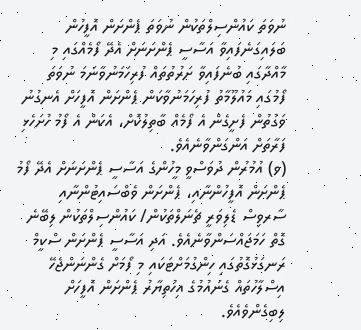ނުވަތަ ކައުންސިލްތަކުން ނުވަތަ ޕެންށަން އޮފީހުން ބަލައިގަނެފައިވާ އަސާސީ ޕެންށަނަށް އެދޭ ފޯމެއްގައި މި މާއްދާގައި ބުނެފައިވާ ށަރުތުތައް ފުރިހަމަނުވާނަމަ ނުވަތަ ފޯމުގައި މައުލޫމާތު ފުރިހަމަނުވާކަން ޕެންށަން އޮފީހަށް އެނގުނު ވަގުތުން ފެށީގެން އެ ފޯމެއް ބާތިލުކޮށް، އެކަން އެ ފޯމު ހުށަހެޅި ފަރާތަށް އަންގަންވާނެއެވެ.
(ވ) އުމުރުން ދުވަސްވީ މީހުންގެ އަސާސީ ޕެންށަނަށް އެދޭ ފޯމު ޕެންށަން އޮފީހުންނާއި، ޕެންށަން ވެބްސައިޓުންނާއި ސާރވިސް ޑެލިވަރީ ޗެނަލްތަކުން/ ކައުންސިލްތަކުން ލިބޭނެ ގޮތް ހަމަޖައްސަންވާނެއެވެ. އަދި އަސާސީ ޕެންށަން ސްކީމް ރަނގަޅުގޮތުގައި ހިންގުމަށްޓަކައި މި ފޯމަށް ގެންނަންޖެހޭ އިސްލާހުތައް ގެނައުމުގެ އިހުތިޔާރު ޕެންށަން އޮފީހަށް ލިބިގެންވެއެވެ.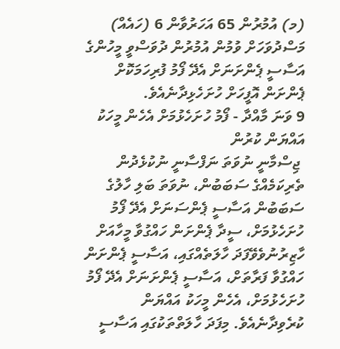(މ) އުމުރުން 65 އަހަރުވާން 6 (ހައެއް) މަސްދުވަހަށް ވުމުން އުމުރުން ދުވަސްވީ މީހުންގެ އަސާސީ ޕެންށަނަށް އެދޭ ފޯމު ފުރިހަމަކޮށް ޕެންށަން އޮފީހަށް ހުށަހެޅިދާނެއެވެ.
9 ވަނަ މާއްދާ - ފޯމު ހުށަހެޅުމަށް އެހެން މީހަކު އައްޔަން ކުރުން
 ޖިސްމާނީ ނުވަތަ ނަފްސާނީ ނުކުޅެދުން ތެރިކަމެއްގެ ސަބަބުން، ނުވަތަ ބަލި ހާލުގެ ސަބަބުން އަސާސީ ޕެންސަނަށް އެދޭ ފޯމު ހުށަހެޅުމަށް، ސީދާ ޕެންށަން ހައްގުވާ މީހާއަށް ހާޒިރުނުވެވޭފަދަ ހާލަތެއްގައި، އަސާސީ ޕެންށަން ހައްގުވާ ފަރާތަށް، އަސާސީ ޕެންށަނަށް އެދޭ ފޯމު ހުށަހެޅުމަށް، އެހެން މީހަކު އައްޔަން ކުރެވިދާނެއެވެ. މިފަދަ ހާލަތްތަކުގައި އަސާސީ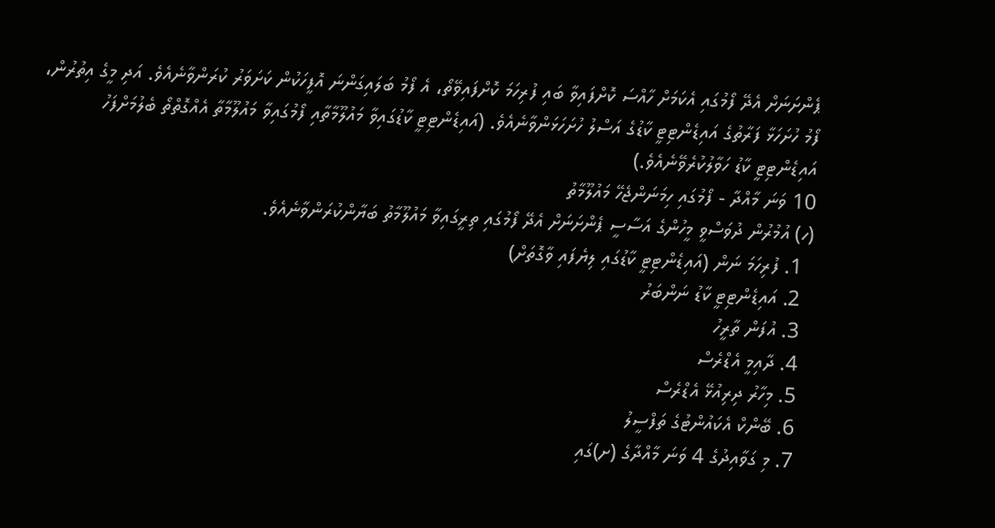ޕެންށަނަށް އެދޭ ފޯމުގައި އެކަމަށް ހާއްސަ ކޮށްފައިވާ ބައި ފުރިހަމަ ކޮށްފައިވޭތޯ، އެ ފޯމު ބަލައިގަންނަ އޮފީހަކުން ކަށަވަރު ކުރަންވާނެއެވެ. އަދި މީގެ އިތުރުން، ފޯމު ހުށަހަޅާ ފަރާތުގެ އައިޑެންޓިޓީ ކާޑުގެ އަސްލު ހުށަހަޅަންވާނެއެވެ. (އައިޑެންޓިޓީ ކާޑުގައިވާ މައުލޫމާތާއި ފޯމުގައިވާ މައުލޫމާތާ އެއްގޮތްތޯ ބެލުމަށްފަހު އައިޑެންޓިޓީ ކާޑު ހަވާލުކުރެވޭނެއެވެ.)
10 ވަނަ މާއްދާ - ފޯމުގައި ހިމަނަންޖެހޭ މައުލޫމާތު
(ހ) އުމުރުން ދުވަސްވީ މީހުންގެ އަސާސީ ޕެންށަނަށް އެދޭ ފޯމުގައި ތިރީގައިވާ މައުލޫމާތު ބަޔާންކުރަންވާނެއެވެ.
  1. ފުރިހަމަ ނަން (އައިޑެންޓިޓީ ކާޑުގައި ލިޔެފައި ވާގޮތަށް)
  2. އައިޑެންޓިޓީ ކާޑު ނަންބަރު
  3. އުފަން ތާރީހު
  4. ދާއިމީ އެޑްރެސް
  5. މިހާރު ދިރިއުޅޭ އެޑްރެސް
  6. ބޭންކް އެކައުންޓުގެ ތަފްސީލު
  7. މި ގަވާއިދުގެ 4 ވަނަ މާއްދާގެ (ށ)ގައި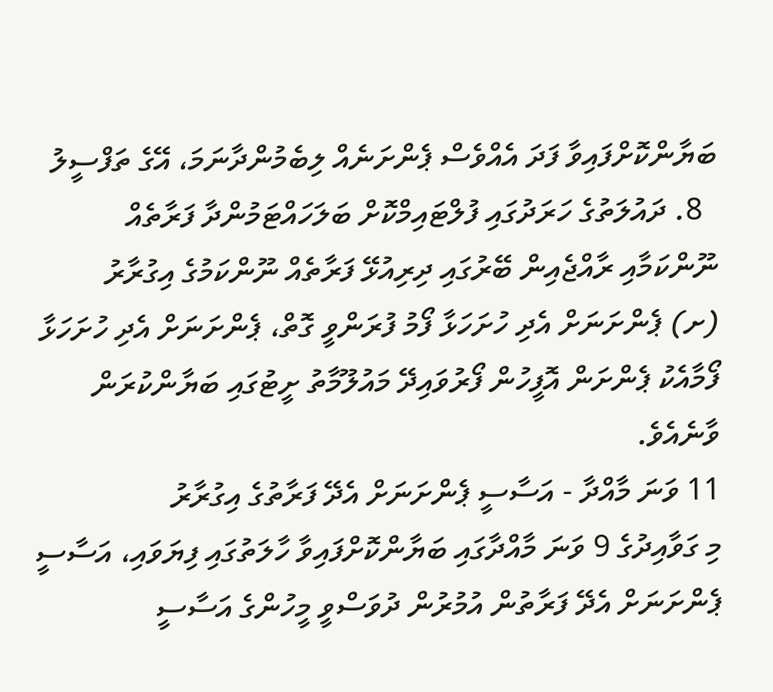ބަޔާންކޮށްފައިވާ ފަދަ އެއްވެސް ޕެންށަނެއް ލިބެމުންދާނަމަ، އޭގެ ތަފްސީލު
  8. ދައުލަތުގެ ހަރަދުގައި ފުލްޓައިމްކޮށް ބަލަހައްޓަމުންދާ ފަރާތެއް ނޫންކަމާއި ރާއްޖެއިން ބޭރުގައި ދިރިއުޅޭ ފަރާތެއް ނޫންކަމުގެ އިގުރާރު
(ށ) ޕެންށަނަށް އެދި ހުށަހަޅާ ފޯމު ފުރަންވީ ގޮތް، ޕެންށަނަށް އެދި ހުށަހަޅާ ފޯމާއެކު ޕެންށަން އޮފީހުން ފޯރުވައިދޭ މައުލޫމާތު ށީޓުގައި ބަޔާންކުރަން ވާނެއެވެ.
11 ވަނަ މާއްދާ - އަސާސީ ޕެންށަނަށް އެދޭ ފަރާތުގެ އިގުރާރު
މި ގަވާއިދުގެ 9 ވަނަ މާއްދާގައި ބަޔާންކޮށްފައިވާ ހާލަތުގައި ފިޔަވައި، އަސާސީ ޕެންށަނަށް އެދޭ ފަރާތުން އުމުރުން ދުވަސްވީ މީހުންގެ އަސާސީ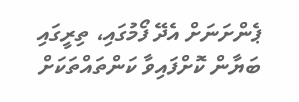ޕެންށަނަށް އެދޭ ފޯމުގައި، ތިރީގައި ބަޔާން ކޮށްފައިވާ ކަންތައްތަކަށް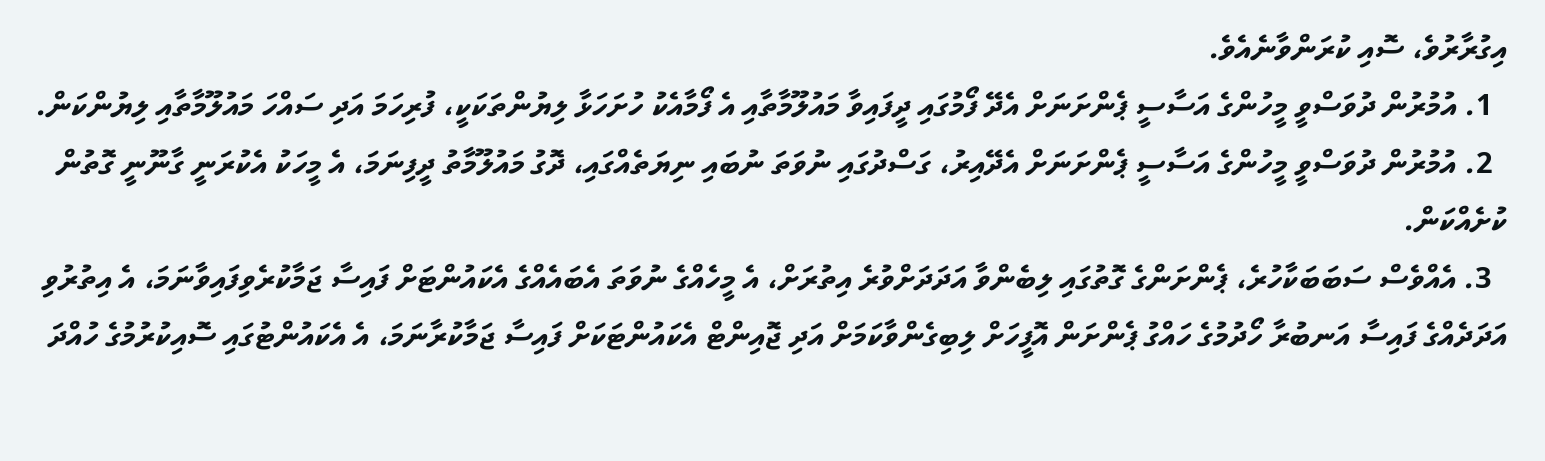އިގުރާރުވެ، ސޮއި ކުރަންވާނެއެވެ.
  1. އުމުރުން ދުވަސްވީ މީހުންގެ އަސާސީ ޕެންށަނަށް އެދޭ ފޯމުގައި ދީފައިވާ މައުލޫމާތާއި އެ ފޯމާއެކު ހުށަހަޅާ ލިޔުންތަކަކީ، ފުރިހަމަ އަދި ސައްހަ މައުލޫމާތާއި ލިޔުންކަން.
  2. އުމުރުން ދުވަސްވީ މީހުންގެ އަސާސީ ޕެންށަނަށް އެދޭއިރު، ގަސްދުގައި ނުވަތަ ނުބައި ނިޔަތެއްގައި، ދޮގު މައުލޫމާތު ދީފިނަމަ، އެ މީހަކު އެކުރަނީ ގާނޫނީ ގޮތުން ކުށެއްކަން.
  3. އެއްވެސް ސަބަބަކާހުރެ، ޕެންށަންގެ ގޮތުގައި ލިބެންވާ އަދަދަށްވުރެ އިތުރަށް، އެ މީހެއްގެ ނުވަތަ އެބައެއްގެ އެކައުންޓަށް ފައިސާ ޖަމާކުރެވިފައިވާނަމަ، އެ އިތުރުވި އަދަދެއްގެ ފައިސާ އަނބުރާ ހޯދުމުގެ ހައްގު ޕެންށަން އޮފީހަށް ލިބިގެންވާކަމަށް އަދި ޖޮއިންޓް އެކައުންޓަކަށް ފައިސާ ޖަމާކުރާނަމަ، އެ އެކައުންޓުގައި ސޮއިކުރުމުގެ ހުއްދަ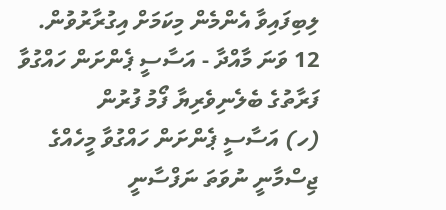ލިބިފައިވާ އެންމެން މިކަމަށް އިގުރާރުވުން.
12 ވަނަ މާއްދާ - އަސާސީ ޕެންށަން ހައްގުވާ ފަރާތުގެ ބެލެނިވެރިޔާ ފޯމު ފުރުން
(ހ) އަސާސީ ޕެންށަން ހައްގުވާ މީހެއްގެ ޖިސްމާނީ ނުވަތަ ނަފްސާނީ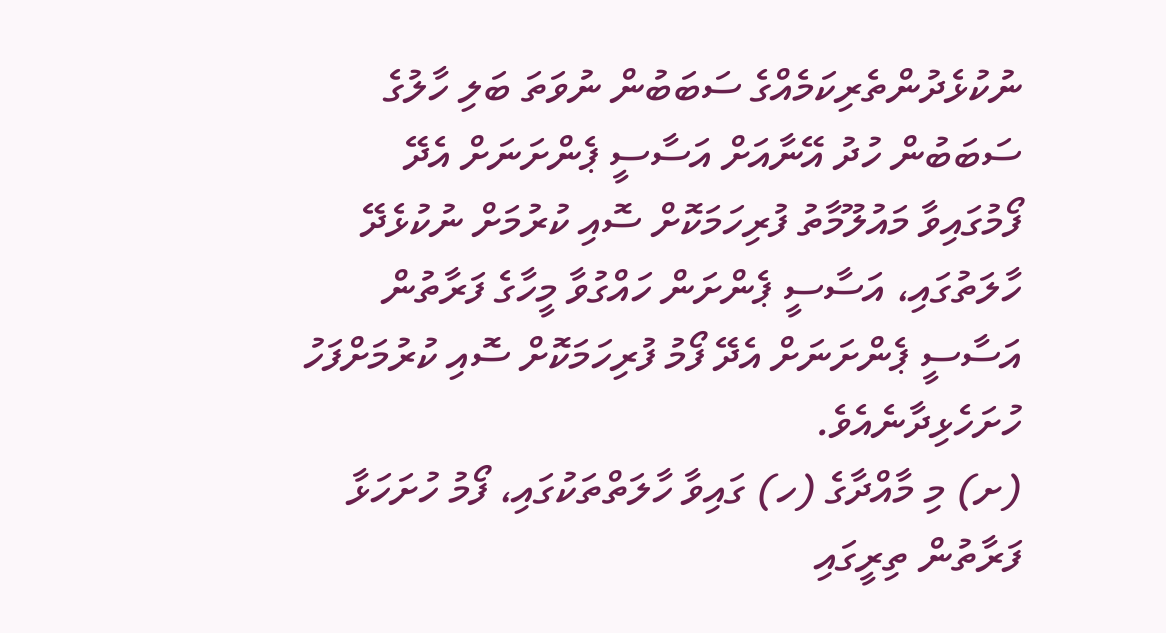ނުކުޅެދުންތެރިކަމެއްގެ ސަބަބުން ނުވަތަ ބަލި ހާލުގެ ސަބަބުން ހުދު އޭނާއަށް އަސާސީ ޕެންށަނަށް އެދޭ ފޯމުގައިވާ މައުލޫމާތު ފުރިހަމަކޮށް ސޮއި ކުރުމަށް ނުކުޅެދޭ ހާލަތުގައި، އަސާސީ ޕެންށަން ހައްގުވާ މީހާގެ ފަރާތުން އަސާސީ ޕެންށަނަށް އެދޭ ފޯމު ފުރިހަމަކޮށް ސޮއި ކުރުމަށްފަހު ހުށަހެޅިދާނެއެވެ.
(ށ) މި މާއްދާގެ (ހ) ގައިވާ ހާލަތްތަކުގައި، ފޯމު ހުށަހަޅާ ފަރާތުން ތިރީގައި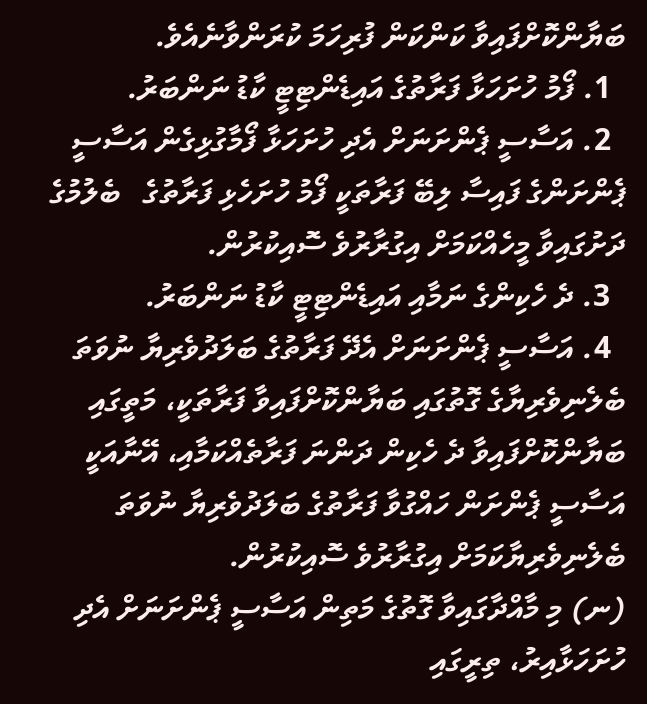ބަޔާންކޮށްފައިވާ ކަންކަން ފުރިހަމަ ކުރަންވާނެއެވެ.
  1. ފޯމު ހުށަހަޅާ ފަރާތުގެ އައިޑެންޓިޓީ ކާޑު ނަންބަރު.
  2. އަސާސީ ޕެންށަނަށް އެދި ހުށަހަޅާ ފޯމާގުޅިގެން އަސާސީ ޕެންށަންގެ ފައިސާ ލިބޭ ފަރާތަކީ ފޯމު ހުށަހެޅި ފަރާތުގެ   ބެލުމުގެ ދަށުގައިވާ މީހެއްކަމަށް އިގުރާރުވެ ސޮއިކުރުން.
  3. ދެ ހެކިންގެ ނަމާއި އައިޑެންޓިޓީ ކާޑު ނަންބަރު.
  4. އަސާސީ ޕެންށަނަށް އެދޭ ފަރާތުގެ ބަލަދުވެރިޔާ ނުވަތަ ބެލެނިވެރިޔާގެ ގޮތުގައި ބަޔާންކޮށްފައިވާ ފަރާތަކީ، މަތީގައި ބަޔާންކޮށްފައިވާ ދެ ހެކިން ދަންނަ ފަރާތެއްކަމާއި، އޭނާއަކީ އަސާސީ ޕެންށަން ހައްގުވާ ފަރާތުގެ ބަލަދުވެރިޔާ ނުވަތަ ބެލެނިވެރިޔާކަމަށް އިގުރާރުވެ ސޮއިކުރުން.
(ނ) މި މާއްދާގައިވާ ގޮތުގެ މަތިން އަސާސީ ޕެންށަނަށް އެދި ހުށަހަޅާއިރު، ތިރީގައި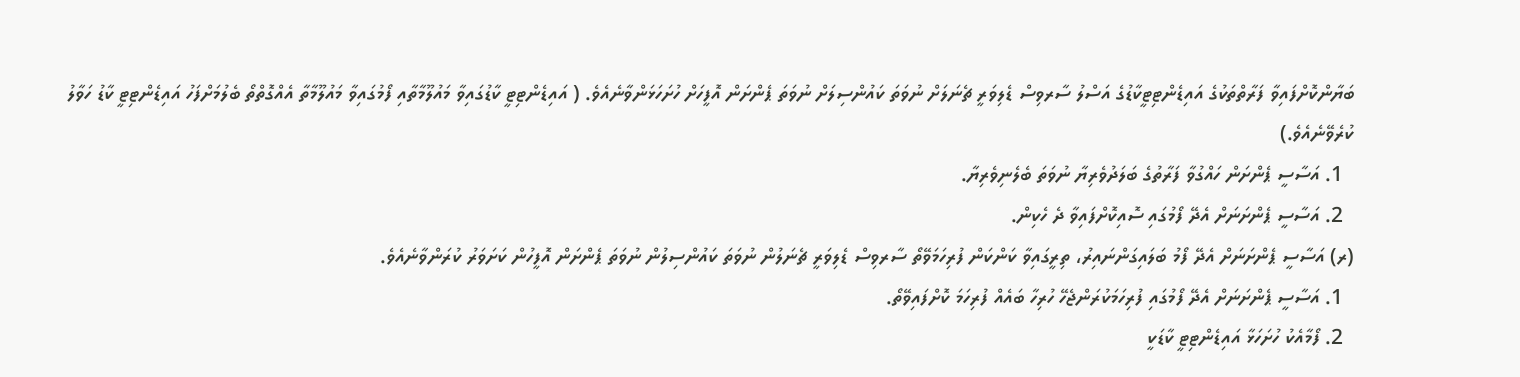ބަޔާންކޮށްފައިވާ ފަރާތްތަކުގެ އައިޑެންޓިޓީކާޑުގެ އަސްލު ސާރވިސް ޑެލިވަރީ ޗެނަލަށް ނުވަތަ ކައުންސިލަށް ނުވަތަ ޕެންށަން އޮފީހަށް ހުށަހަޅަންވާނެއެވެ. ( އައިޑެންޓިޓީ ކާޑުގައިވާ މައުލޫމާތާއި ފޯމުގައިވާ މައުލޫމާތާ އެއްގޮތްތޯ ބެލުމަށްފަހު އައިޑެންޓިޓީ ކާޑު ހަވާލު ކުރެވޭނެއެވެ.)
  1. އަސާސީ ޕެންށަން ހައްގުވާ ފަރާތުގެ ބަލަދުވެރިޔާ ނުވަތަ ބެލެނިވެރިޔާ.
  2. އަސާސީ ޕެންށަނަށް އެދޭ ފޯމުގައި ސޮއިކޮށްފައިވާ ދެ ހެކިން.
(ރ) އަސާސީ ޕެންށަނަށް އެދޭ ފޯމު ބަލައިގަންނައިރު، ތިރީގައިވާ ކަންކަން ފުރިހަމަވޭތޯ ސާރވިސް ޑެލިވަރީ ޗެނަލުން ނުވަތަ ކައުންސިލުން ނުވަތަ ޕެންށަން އޮފީހުން ކަށަވަރު ކުރަންވާނެއެވެ.
  1. އަސާސީ ޕެންށަނަށް އެދޭ ފޯމުގައި ފުރިހަމަކުރަންޖެހޭ ހުރިހާ ބައެއް ފުރިހަމަ ކޮށްފައިވޭތޯ.
  2. ފޯމާއެކު ހުށަހަޅާ އައިޑެންޓިޓީ ކާޑަކީ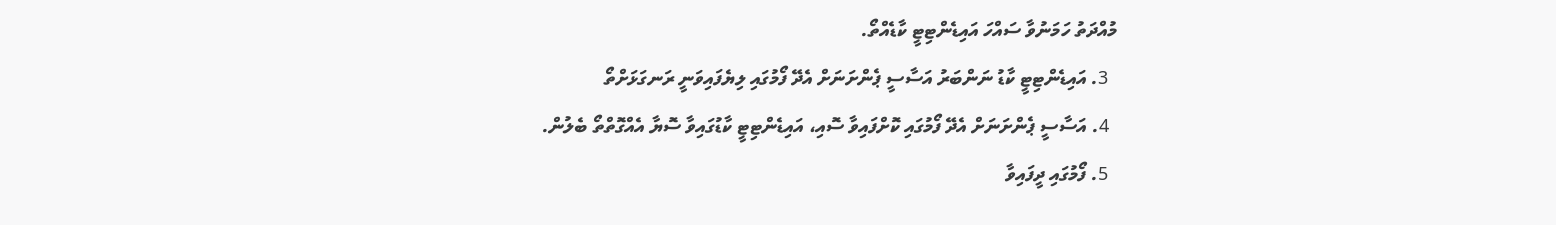މުއްދަތު ހަމަނުވާ ސައްހަ އައިޑެންޓިޓީ ކާޑެއްތޯ.
  3. އައިޑެންޓިޓީ ކާޑު ނަންބަރު އަސާސީ ޕެންށަނަށް އެދޭ ފޯމުގައި ލިޔެފައިވަނީ ރަނގަޅަށްތޯ
  4. އަސާސީ ޕެންށަނަށް އެދޭ ފޯމުގައި ކޮށްފައިވާ ސޮއި، އައިޑެންޓިޓީ ކާޑުގައިވާ ސޮޔާ އެއްގޮތްތޯ ބެލުން.
  5. ފޯމުގައި ދީފައިވާ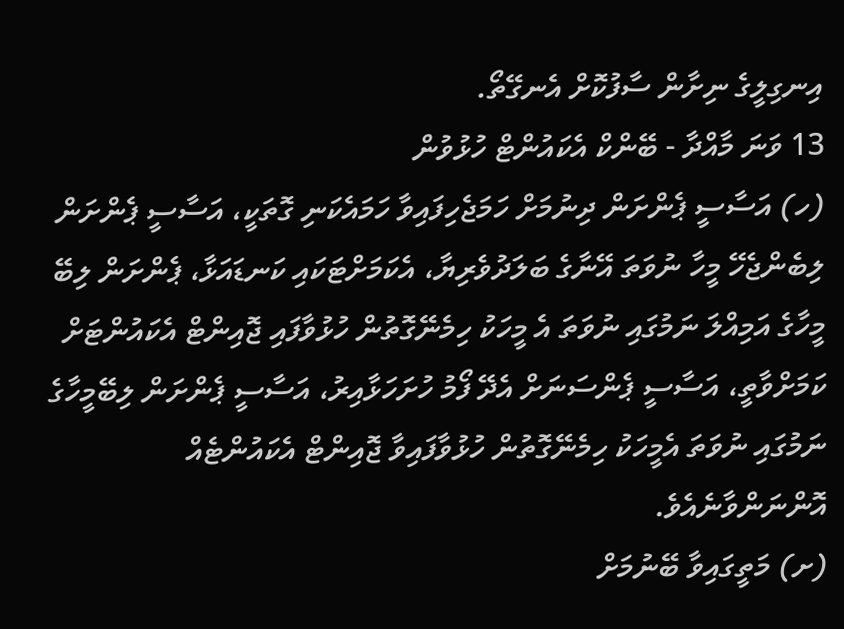އިނގިލީގެ ނިށާން ސާފުކޮށް އެނގޭތޯ.
13 ވަނަ މާއްދާ - ބޭންކް އެކައުންޓް ހުޅުވުން
(ހ) އަސާސީ ޕެންށަން ދިނުމަށް ހަމަޖެހިފައިވާ ހަމައެކަނި ގޮތަކީ، އަސާސީ ޕެންށަން ލިބެންޖެހޭ މީހާ ނުވަތަ އޭނާގެ ބަލަދުވެރިޔާ، އެކަމަށްޓަކައި ކަނޑައަޅާ، ޕެންށަން ލިބޭ މީހާގެ އަމިއްލަ ނަމުގައި ނުވަތަ އެ މީހަކު ހިމެނޭގޮތުން ހުޅުވާފައި ޖޮއިންޓް އެކައުންޓަށް ކަމަށްވާތީ، އަސާސީ ޕެންސަނަށް އެދޭ ފޯމު ހުށަހަޅާއިރު، އަސާސީ ޕެންށަން ލިބޭމީހާގެ ނަމުގައި ނުވަތަ އެމީހަކު ހިމެނޭގޮތުން ހުޅުވާފައިވާ ޖޮއިންޓް އެކައުންޓެއް އޮންނަންވާނެއެވެ.
(ށ) މަތީގައިވާ ބޭނުމަށް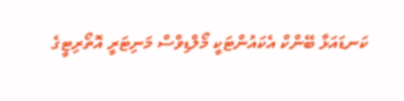ކަނޑައަޅާ ބޭންކް އެކައުންޓަކީ މޯލްޑިވްސް މަނިޓަރީ އޮތޯރިޓީގެ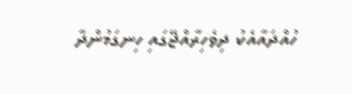ހުއްދައާއެކު ދިވެހިރާއްޖޭގައި ހިނގަމުންދާ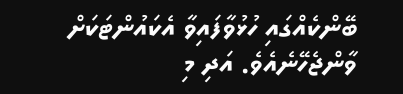ބޭންކެއްގައި ހުޅުވާފައިވާ އެކައުންޓަކަށް ވާންޖެހޭނެއެވެ. އަދި މި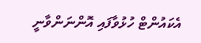އެކައުންޓް ހުޅުވާފައި އޮންނަންވާނީ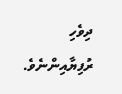ދިވެހި ރުފިޔާއިންނެވެ.